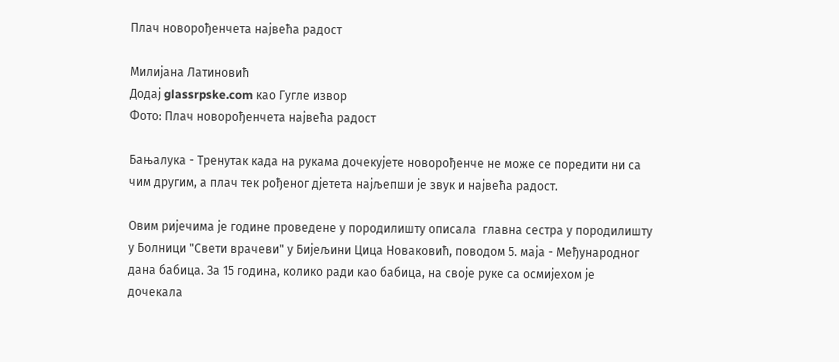Плач новорођенчета највећа радост

Милијана Латиновић
Додај glassrpske.com као Гугле извор
Фото: Плач новорођенчета највећа радост

Бањалука - Тренутак када на рукама дочекујете новорођенче не може се поредити ни са чим другим, а плач тек рођеног дјетета најљепши је звук и највећа радост.

Овим ријечима је године проведене у породилишту описала  главна сестра у породилишту у Болници "Свети врачеви" у Бијељини Цица Новаковић, поводом 5. маја - Међународног дана бабица. За 15 година, колико ради као бабица, на своје руке са осмијехом је дочекала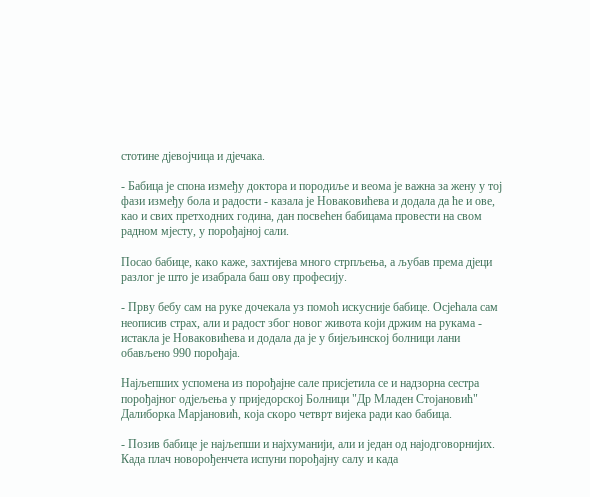стотине дјевојчица и дјечака.

- Бабица је спона између доктора и породиље и веома је важна за жену у тој фази између бола и радости - казала је Новаковићева и додала да ће и ове, као и свих претходних година, дан посвећен бабицама провести на свом радном мјесту, у порођајној сали.

Посао бабице, како каже, захтијева много стрпљења, а љубав према дјеци разлог је што је изабрала баш ову професију.

- Прву бебу сам на руке дочекала уз помоћ искусније бабице. Осјећала сам неописив страх, али и радост због новог живота који држим на рукама - истакла је Новаковићева и додала да је у бијељинској болници лани обављено 990 порођаја.

Најљепших успомена из порођајне сале присјетила се и надзорна сестра порођајног одјељења у приједорској Болници "Др Младен Стојановић" Далиборка Марјановић, која скоро четврт вијека ради као бабица.

- Позив бабице је најљепши и најхуманији, али и један од најодговорнијих. Када плач новорођенчета испуни порођајну салу и када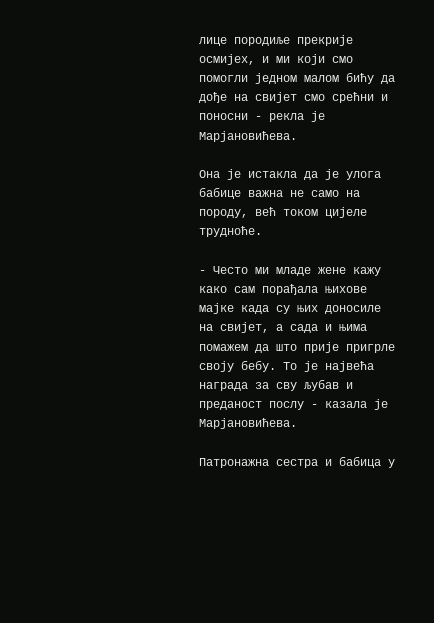лице породиље прекрије осмијех, и ми који смо помогли једном малом бићу да дође на свијет смо срећни и поносни - рекла је Марјановићева.

Она је истакла да је улога бабице важна не само на породу, већ током цијеле трудноће.

- Често ми младе жене кажу како сам порађала њихове мајке када су њих доносиле на свијет, а сада и њима помажем да што прије пригрле своју бебу. То је највећа награда за сву љубав и преданост послу - казала је Марјановићева.

Патронажна сестра и бабица у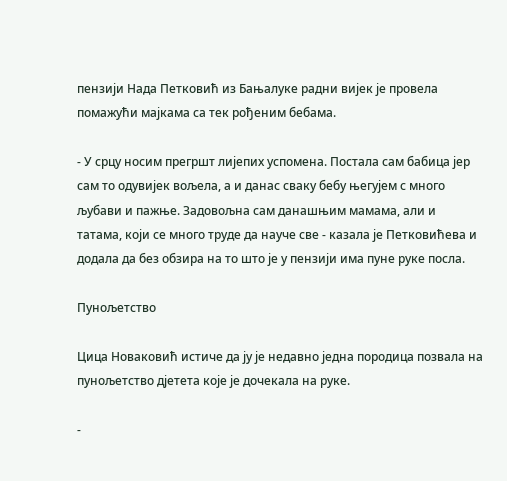пензији Нада Петковић из Бањалуке радни вијек је провела помажући мајкама са тек рођеним бебама.

- У срцу носим прегршт лијепих успомена. Постала сам бабица јер сам то одувијек вољела, а и данас сваку бебу његујем с много љубави и пажње. Задовољна сам данашњим мамама, али и татама, који се много труде да науче све - казала је Петковићева и додала да без обзира на то што је у пензији има пуне руке посла.

Пунољетство

Цица Новаковић истиче да ју је недавно једна породица позвала на пунољетство дјетета које је дочекала на руке.

-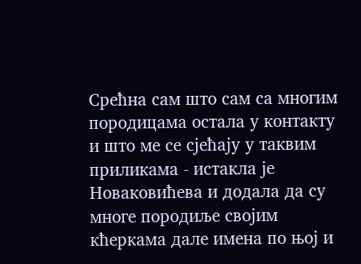Срећна сам што сам са многим породицама остала у контакту и што ме се сјећају у таквим приликама - истакла је Новаковићева и додала да су многе породиље својим кћеркама дале имена по њој и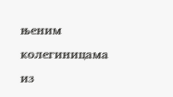њеним колегиницама из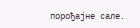порођајне сале.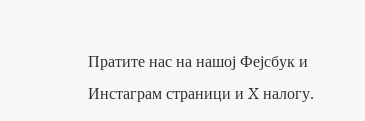Пратите нас на нашој Фејсбук и Инстаграм страници и X налогу.